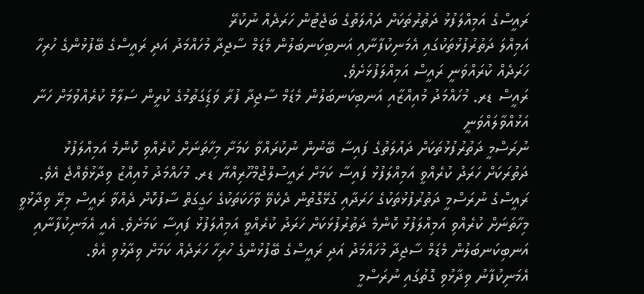ރައީސްގެ އަމިއްލަފުޅު ދަތުރުތަކަށް ދައުލަތުގެ ބަޖެޓުން ހަރަދެއް ނުކުރޭ
އަމިއްލަ ދަތުރުފުޅުތަކުގައި އެމަނިކުފާނާއި އަނބިކަނބަލުން މެޑަމް ސާޖިދާ މުހައްމަދު އަދި ރައީސްގެ ބޭފުޅުންގެ ހުރިހާ ހަރަދެއް ކުރައްވަނީ ރައީސް އަމިއްލަފުޅަށެވެ.
ރައީސް ޑރ. މުހައްމަދު މުއިއްޒާއި އަނބިކަނބަލުން މެޑަމް ސާޖިދާ ފުރާ ވަޑަިގަތުމުގެ ކުރީން ސަލާމް ކުރެއްވުމަށް ހަނާ އަޅުއްވާލައްވަނީ
ނުރަސްމީ ދަތުރުފުޅުތަކަށް ދައުލަތުގެ ފައިސާ ބޭނުން ނުކުރައްވާ ކަމަށާ މިހާތަނަށް ކުރެއްވި ކޮންމެ އަމިއްލަފުޅު ދަތުރަކަށް ހަރަދު ކުރެއްވީ އަމިއްލަފުޅު ފައިސާ ކަމަށް ރައީސުލްޖުމްހޫރިއްޔާ ޑރ. މުހައްމަދު މުއިއްޒު ވިދާޅުވެއްޖެ އެވެ.
ރައީސްގެ ނުރަސްމީ ދަތުރުފުޅުތަކުގެ ހަރަދާއި ގުޅޭގޮތުން ދެކެވޭ ވާހަކަތަކުގެ ހަގީގަތް ސާފުކޮށް ދެއްވާ ރައީސް މިރޭ ވިދާޅުވީ މިހާތަނަށް ކުރެއްވި އަމިއްލަފުޅު ކޮންމެ ދަތުރުފުޅަކަށް ހަރަދު ކުރެއްވީ އަމިއްލަފުޅު ފައިސާ ކަމަށެވެ. އެއީ އެމަނިކުފާނާއި އަނބިކަނބަލުން މެޑަމް ސާޖިދާ މުހައްމަދު އަދި ރައީސްގެ ބޭފުޅުންގެ ހުރިހާ ހަރަދެއް ކަމަށް ވިދާޅުވި އެވެ.
އެމަނިކުފާނު ވިދާޅުވި ގޮތުގައި ނުރަސްމީ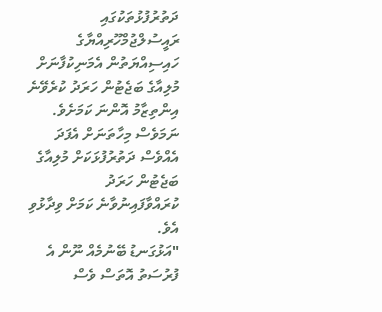ދަތުރުފުޅުތަކުގައި ރައީސުލްޖުމްހޫރިއްޔާގެ ހައިސިއްޔަތުން އެމަނިކުފާނަށް މުލިއާގެ ބަޖެޓުން ހަރަދު ކުރެވޭނެ އިންތިޒާމު އޮންނަ ކަމަށެވެ. ނަމަވެސް މިހާތަނަށް އެފަދަ އެއްވެސް ދަތުރުފުޅަކަށް މުލިއާގެ ބަޖެޓުން ހަރަދު ކުރައްވާފައިނުވާނެ ކަމަށް ވިދާޅުވި އެވެ.
"އަޅުގަނޑު ބޭނުމެއް ނޫން އެ ފުރުސަތު އޮތަސް ވެސް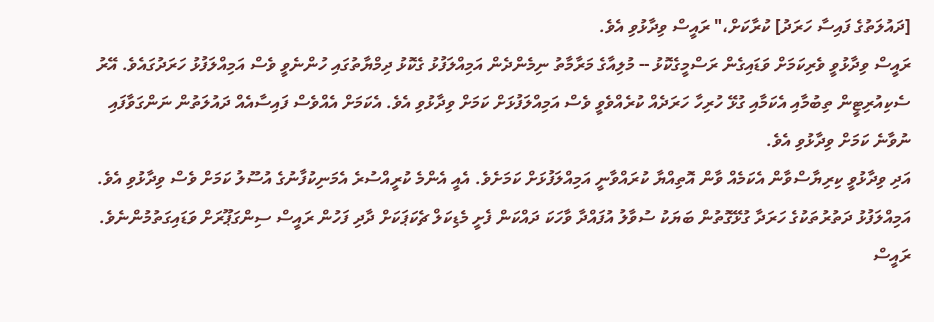[ދައުލަތުގެ ފައިސާ ހަރަދު] ކުރާކަށް،" ރައީސް ވިދާޅުވި އެވެ.
ރައީސް ވިދާޅުވީ ވެރިކަމަށް ވަޑައިގެން ރަސްމީގެކޮޅު -- މުލިއާގެ މަރާމާތު ނިމެންދެން އަމިއްލަފުޅު ގެކޮޅު ދިމްޔާތުގައި ހުންނެވީ ވެސް އަމިއްލަފުޅު ހަރަދުގައެވެ. އޭރު ސެކިއުރިޓީން ތިބުމާއި އެކަމާއި ގުޅޭ ހުރިހާ ހަރަދެއް ކުރެއްވެވީ ވެސް އަމިއްލަފުޅަށް ކަމަށް ވިދާޅުވި އެވެ. އެކަމަށް އެއްވެސް ފައިސާއެއް ދައުލަތުން ނަންގަވާފައި ނުވާނެ ކަމަށް ވިދާޅުވި އެވެ.
އަދި ވިދާޅުވީ ކިރިޔާސްވާން އެކަމެއް ވާން އޮތިއްޔާ ކުރައްވާނީ އަމިއްލަފުޅަށް ކަމަށެވެ. އެއީ އެންމެ ކުރީއްސުރެ އެމަނިކުފާނުގެ އުސޫލު ކަމަށް ވެސް ވިދާޅުވި އެވެ.
އަމިއްލަފުޅު ދަތުރުތަކުގެ ހަރަދާ ގުޅޭގޮތުން ބަޔަކު ސުވާލު އުފައްދާ ވާހަކަ ދައްކަން ފެށީ މެޑިކަލް ޗެކަޕަކަށް ދާދި ފަހުން ރައީސް ސިންގަޕޫރަށް ވަޑައިގަތުމުންނެވެ. ރައީސް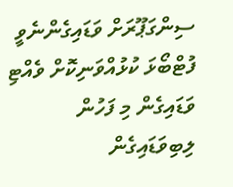ސިންގަޕޫރަށް ވަޑައިގެންނެވީ ފުޓްބޯޅަ ކުޅުއްވަނިކޮށް ވެއްޓި ވަޑައިގެން މި ފަހުން ލިބިވަޑައިގެން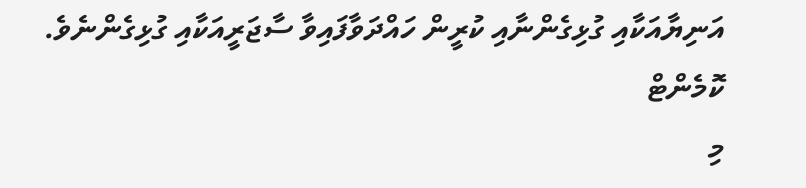އަނިޔާއަކާއި ގުޅިގެންނާއި ކުރީން ހައްދަވާފައިވާ ސާޖަރީއަކާއި ގުޅިގެންނެވެ.
ކޮމެންޓް
މި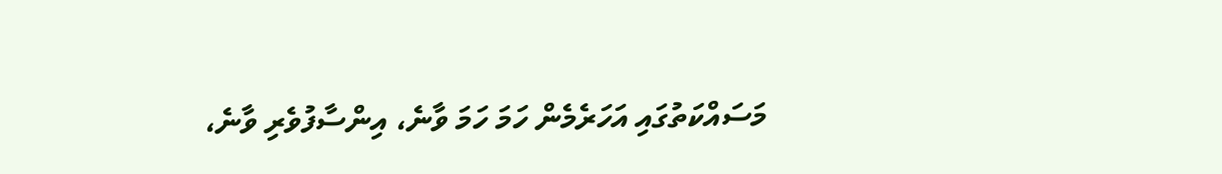މަސައްކަތުގައި އަހަރެމެން ހަމަ ހަމަ ވާނެ، އިންސާފުވެރި ވާނެ،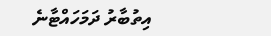އިތުބާރު ދަމަހައްޓާނެ